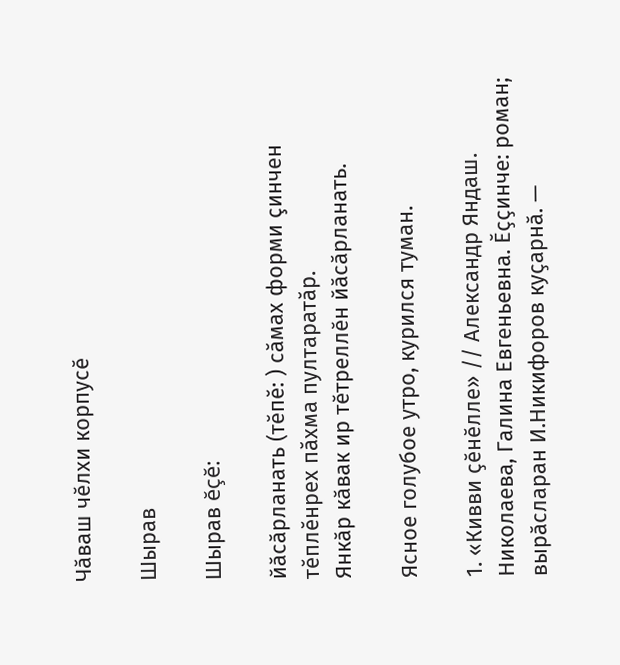Чӑваш чӗлхи корпусӗ

Шырав

Шырав ĕçĕ:

йӑсӑрланать (тĕпĕ: ) сăмах форми çинчен тĕплĕнрех пăхма пултаратăр.
Янкӑр кӑвак ир тӗтреллӗн йӑсӑрланать.

Ясное голубое утро, курился туман.

1. «Кивви ҫӗнӗлле» // Александр Яндаш. Николаева, Галина Евгеньевна. Ӗҫҫинче: роман; вырӑсларан И.Никифоров куҫарнӑ. —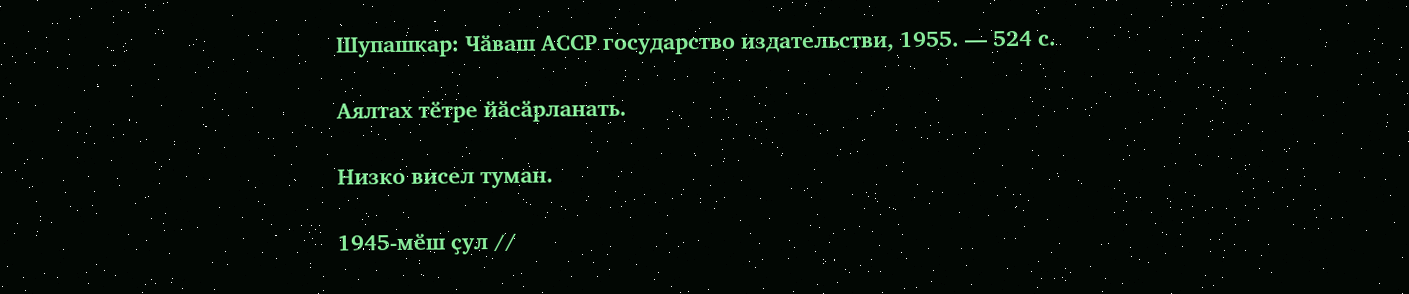Шупашкар: Чӑваш АССР государство издательстви, 1955. — 524 с.

Аялтах тӗтре йӑсӑрланать.

Низко висел туман.

1945-мӗш ҫул //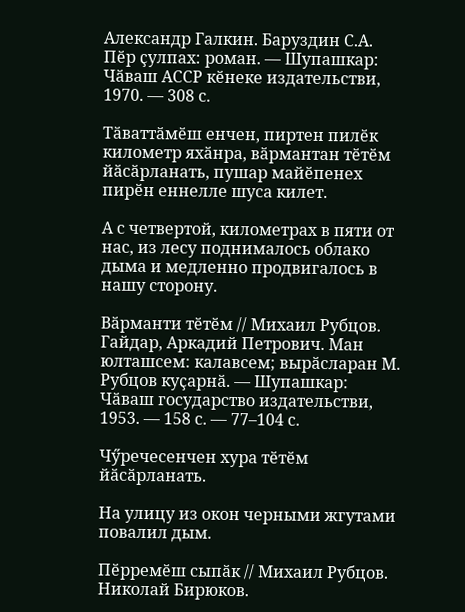Александр Галкин. Баруздин С.А. Пӗр ҫулпах: роман. — Шупашкар: Чӑваш АССР кӗнеке издательстви, 1970. — 308 с.

Тӑваттӑмӗш енчен, пиртен пилӗк километр яхӑнра, вӑрмантан тӗтӗм йӑсӑрланать, пушар майӗпенех пирӗн еннелле шуса килет.

А с четвертой, километрах в пяти от нас, из лесу поднималось облако дыма и медленно продвигалось в нашу сторону.

Вӑрманти тӗтӗм // Михаил Рубцов. Гайдар, Аркадий Петрович. Ман юлташсем: калавсем; вырӑсларан М. Рубцов куҫарнӑ. — Шупашкар: Чӑваш государство издательстви, 1953. — 158 с. — 77–104 с.

Чӳречесенчен хура тӗтӗм йӑсӑрланать.

На улицу из окон черными жгутами повалил дым.

Пӗрремӗш сыпӑк // Михаил Рубцов. Николай Бирюков.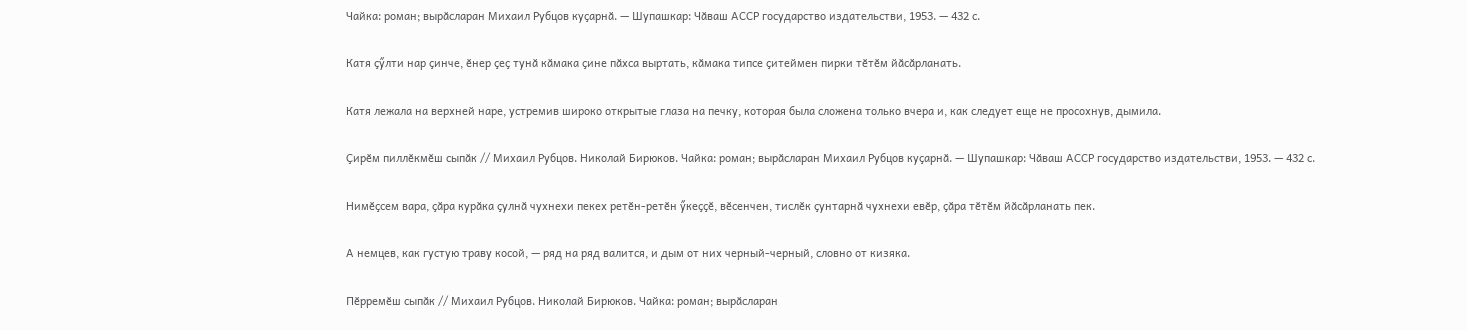Чайка: роман; вырӑсларан Михаил Рубцов куҫарнӑ. — Шупашкар: Чӑваш АССР государство издательстви, 1953. — 432 с.

Катя ҫӳлти нар ҫинче, ӗнер ҫеҫ тунӑ кӑмака ҫине пӑхса выртать, кӑмака типсе ҫитеймен пирки тӗтӗм йӑсӑрланать.

Катя лежала на верхней наре, устремив широко открытые глаза на печку, которая была сложена только вчера и, как следует еще не просохнув, дымила.

Ҫирӗм пиллӗкмӗш сыпӑк // Михаил Рубцов. Николай Бирюков. Чайка: роман; вырӑсларан Михаил Рубцов куҫарнӑ. — Шупашкар: Чӑваш АССР государство издательстви, 1953. — 432 с.

Нимӗҫсем вара, ҫӑра курӑка ҫулнӑ чухнехи пекех ретӗн-ретӗн ӳкеҫҫӗ, вӗсенчен, тислӗк ҫунтарнӑ чухнехи евӗр, ҫӑра тӗтӗм йӑсӑрланать пек.

А немцев, как густую траву косой, — ряд на ряд валится, и дым от них черный-черный, словно от кизяка.

Пӗрремӗш сыпӑк // Михаил Рубцов. Николай Бирюков. Чайка: роман; вырӑсларан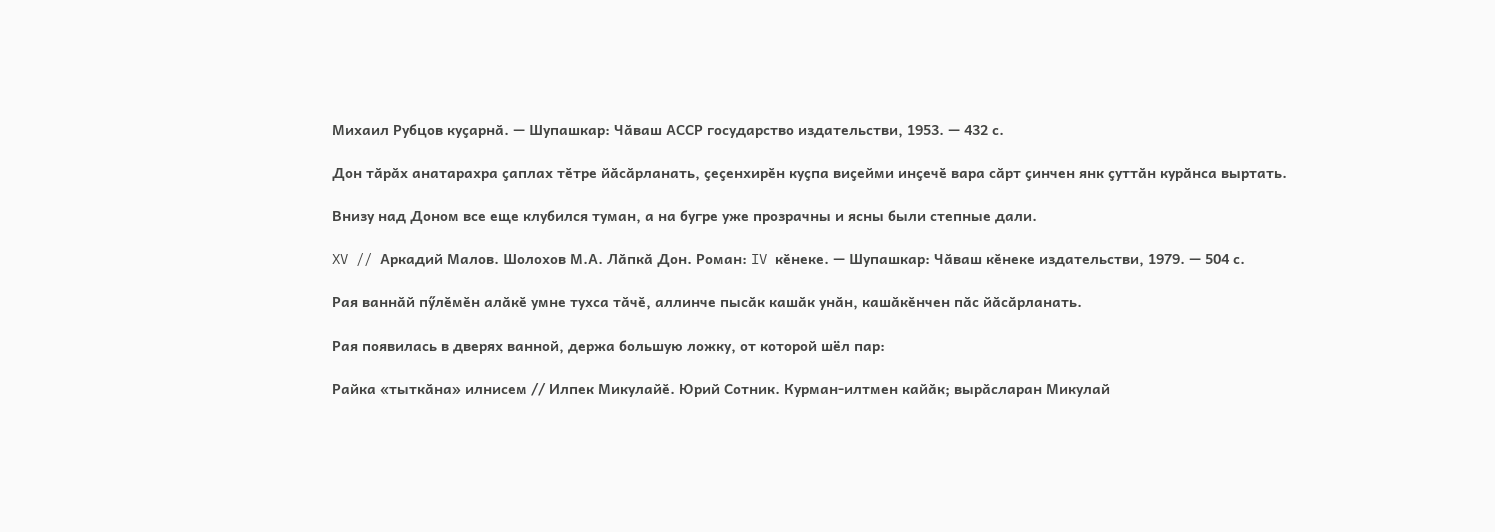Михаил Рубцов куҫарнӑ. — Шупашкар: Чӑваш АССР государство издательстви, 1953. — 432 с.

Дон тӑрӑх анатарахра ҫаплах тӗтре йӑсӑрланать, ҫеҫенхирӗн куҫпа виҫейми инҫечӗ вара сӑрт ҫинчен янк ҫуттӑн курӑнса выртать.

Внизу над Доном все еще клубился туман, а на бугре уже прозрачны и ясны были степные дали.

XV // Аркадий Малов. Шолохов М.А. Лӑпкӑ Дон. Роман: IV кӗнеке. — Шупашкар: Чӑваш кӗнеке издательстви, 1979. — 504 с.

Рая ваннӑй пӳлӗмӗн алӑкӗ умне тухса тӑчӗ, аллинче пысӑк кашӑк унӑн, кашӑкӗнчен пӑс йӑсӑрланать.

Рая появилась в дверях ванной, держа большую ложку, от которой шёл пар:

Райка «тыткӑна» илнисем // Илпек Микулайӗ. Юрий Сотник. Курман-илтмен кайӑк; вырӑсларан Микулай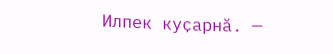Илпек куҫарнӑ. —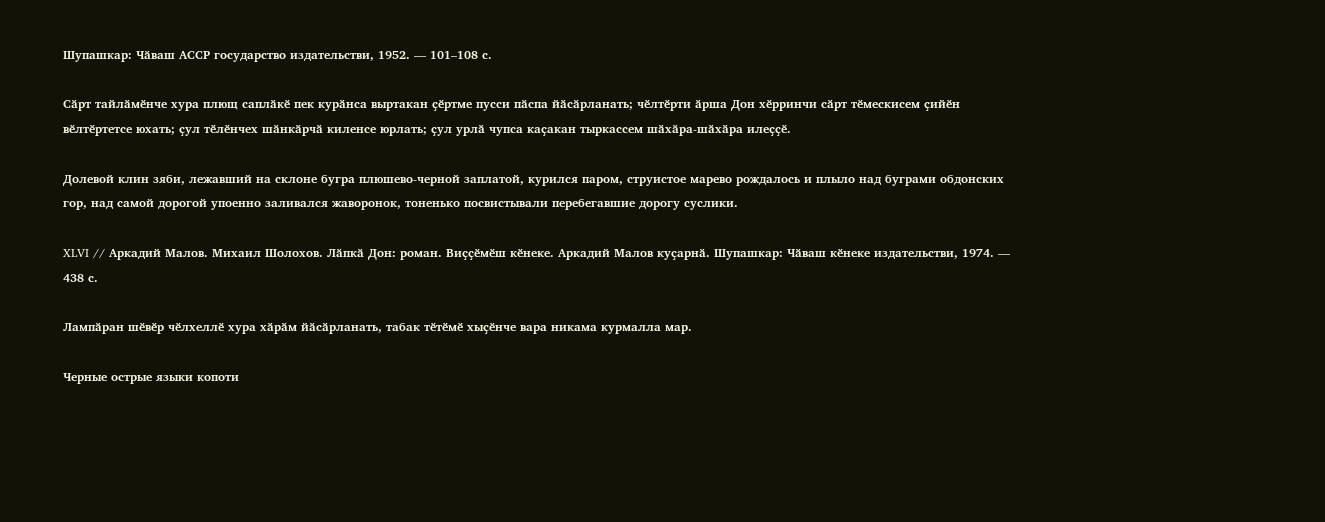Шупашкар: Чӑваш АССР государство издательстви, 1952. — 101–108 с.

Сӑрт тайлӑмӗнче хура плющ саплӑкӗ пек курӑнса выртакан ҫӗртме пусси пӑспа йӑсӑрланать; чӗлтӗрти ӑрша Дон хӗрринчи сӑрт тӗмескисем ҫийӗн вӗлтӗртетсе юхать; ҫул тӗлӗнчех шӑнкӑрчӑ киленсе юрлать; ҫул урлӑ чупса каҫакан тыркассем шӑхӑра-шӑхӑра илеҫҫӗ.

Долевой клин зяби, лежавший на склоне бугра плюшево-черной заплатой, курился паром, струистое марево рождалось и плыло над буграми обдонских гор, над самой дорогой упоенно заливался жаворонок, тоненько посвистывали перебегавшие дорогу суслики.

XLVI // Аркадий Малов. Михаил Шолохов. Лӑпкӑ Дон: роман. Виҫҫӗмӗш кӗнеке. Аркадий Малов куҫарнӑ. Шупашкар: Чӑваш кӗнеке издательстви, 1974. — 438 с.

Лампӑран шӗвӗр чӗлхеллӗ хура хӑрӑм йӑсӑрланать, табак тӗтӗмӗ хыҫӗнче вара никама курмалла мар.

Черные острые языки копоти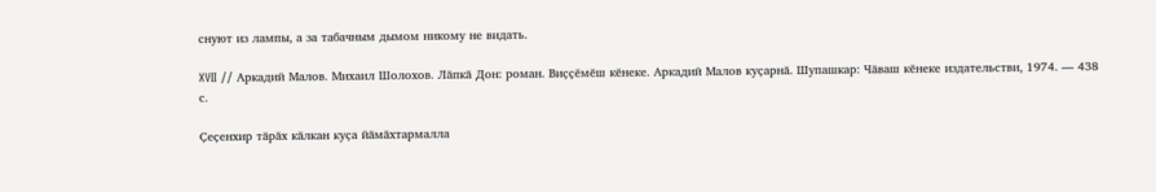снуют из лампы, а за табачным дымом никому не видать.

XVII // Аркадий Малов. Михаил Шолохов. Лӑпкӑ Дон: роман. Виҫҫӗмӗш кӗнеке. Аркадий Малов куҫарнӑ. Шупашкар: Чӑваш кӗнеке издательстви, 1974. — 438 с.

Ҫеҫенхир тӑрӑх кӑлкан куҫа йӑмӑхтармалла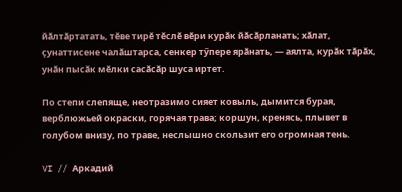йӑлтӑртатать, тӗве тирӗ тӗслӗ вӗри курӑк йӑсӑрланать; хӑлат, ҫунаттисене чалӑштарса, сенкер тӳпере ярӑнать, — аялта, курӑк тӑрӑх, унӑн пысӑк мӗлки сасӑсӑр шуса иртет.

По степи слепяще, неотразимо сияет ковыль, дымится бурая, верблюжьей окраски, горячая трава; коршун, кренясь, плывет в голубом внизу, по траве, неслышно скользит его огромная тень.

VI // Аркадий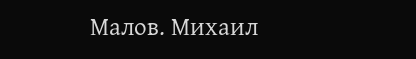Малов. Михаил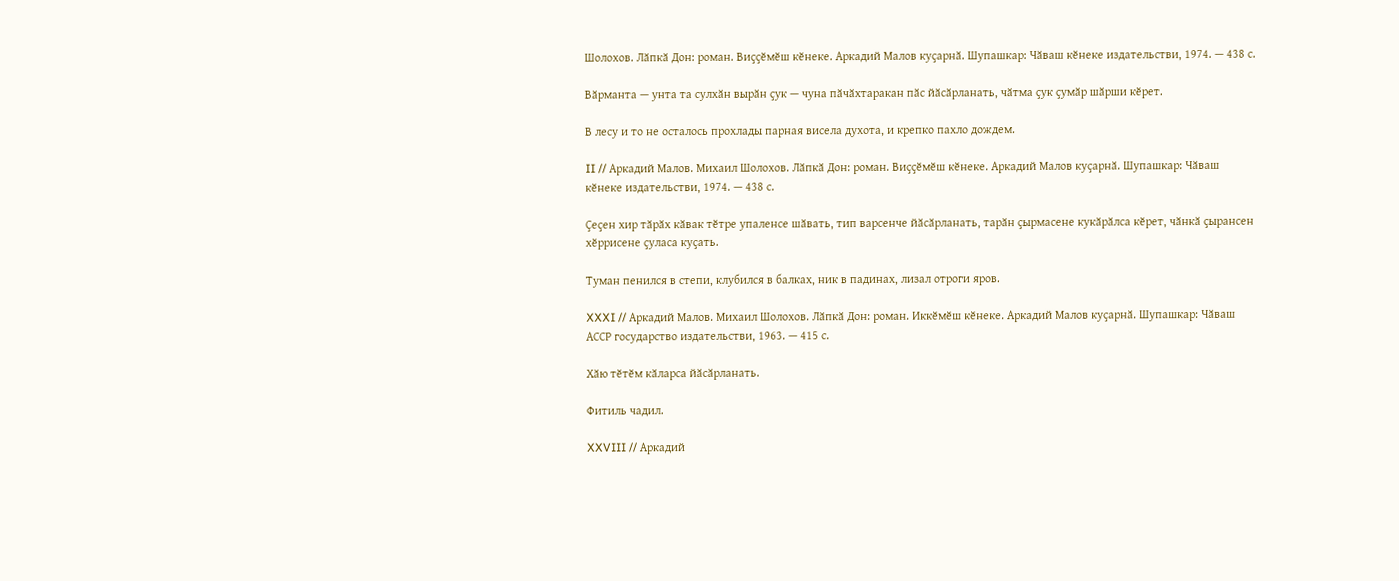Шолохов. Лӑпкӑ Дон: роман. Виҫҫӗмӗш кӗнеке. Аркадий Малов куҫарнӑ. Шупашкар: Чӑваш кӗнеке издательстви, 1974. — 438 с.

Вӑрманта — унта та сулхӑн вырӑн ҫук — чуна пӑчӑхтаракан пӑс йӑсӑрланать, чӑтма ҫук ҫумӑр шӑрши кӗрет.

В лесу и то не осталось прохлады парная висела духота, и крепко пахло дождем.

II // Аркадий Малов. Михаил Шолохов. Лӑпкӑ Дон: роман. Виҫҫӗмӗш кӗнеке. Аркадий Малов куҫарнӑ. Шупашкар: Чӑваш кӗнеке издательстви, 1974. — 438 с.

Ҫеҫен хир тӑрӑх кӑвак тӗтре упаленсе шӑвать, тип варсенче йӑсӑрланать, тарӑн ҫырмасене кукӑрӑлса кӗрет, чӑнкӑ ҫырансен хӗррисене ҫуласа куҫать.

Туман пенился в степи, клубился в балках, ник в падинах, лизал отроги яров.

XXXI // Аркадий Малов. Михаил Шолохов. Лӑпкӑ Дон: роман. Иккӗмӗш кӗнеке. Аркадий Малов куҫарнӑ. Шупашкар: Чӑваш АССР государство издательстви, 1963. — 415 с.

Хӑю тӗтӗм кӑларса йӑсӑрланать.

Фитиль чадил.

XXVIII // Аркадий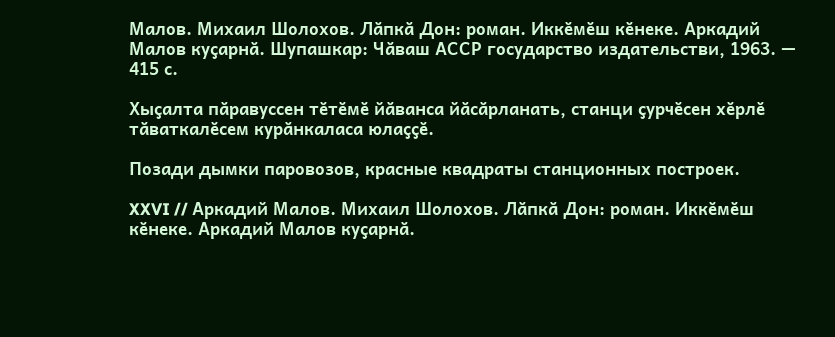Малов. Михаил Шолохов. Лӑпкӑ Дон: роман. Иккӗмӗш кӗнеке. Аркадий Малов куҫарнӑ. Шупашкар: Чӑваш АССР государство издательстви, 1963. — 415 с.

Хыҫалта пӑравуссен тӗтӗмӗ йӑванса йӑсӑрланать, станци ҫурчӗсен хӗрлӗ тӑваткалӗсем курӑнкаласа юлаҫҫӗ.

Позади дымки паровозов, красные квадраты станционных построек.

XXVI // Аркадий Малов. Михаил Шолохов. Лӑпкӑ Дон: роман. Иккӗмӗш кӗнеке. Аркадий Малов куҫарнӑ.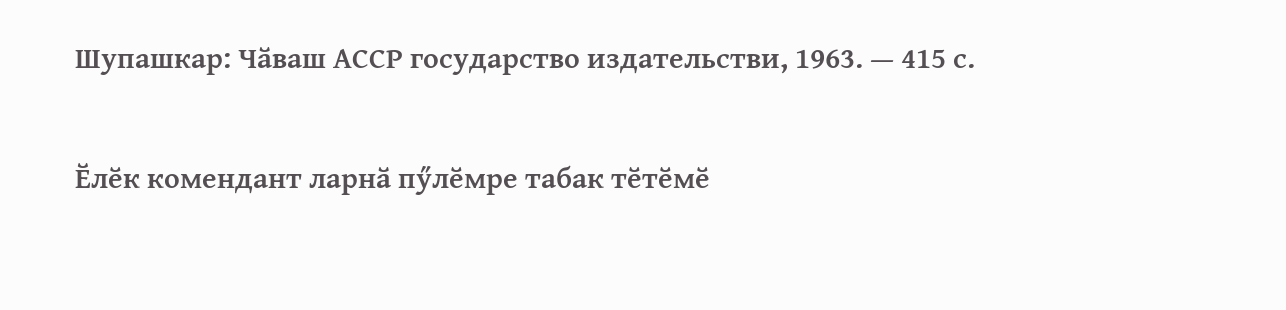Шупашкар: Чӑваш АССР государство издательстви, 1963. — 415 с.

Ӗлӗк комендант ларнӑ пӳлӗмре табак тӗтӗмӗ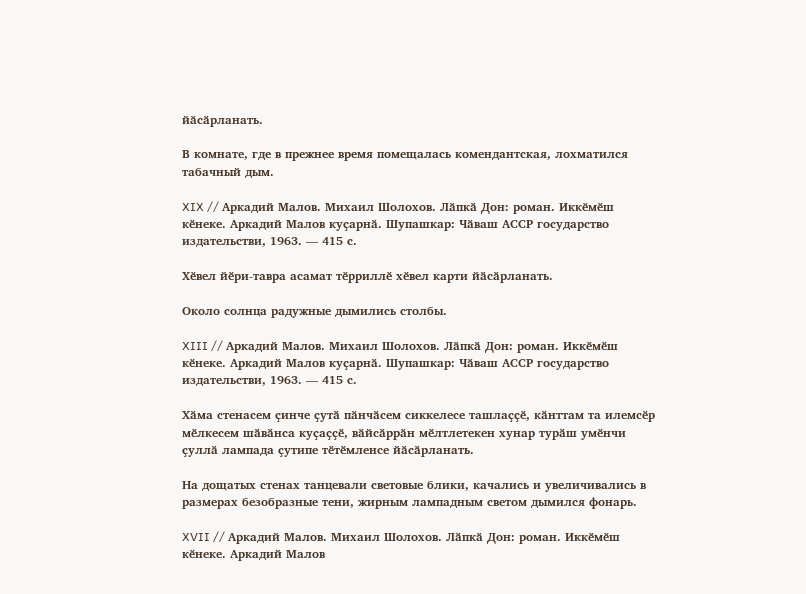йӑсӑрланать.

В комнате, где в прежнее время помещалась комендантская, лохматился табачный дым.

XIX // Аркадий Малов. Михаил Шолохов. Лӑпкӑ Дон: роман. Иккӗмӗш кӗнеке. Аркадий Малов куҫарнӑ. Шупашкар: Чӑваш АССР государство издательстви, 1963. — 415 с.

Хӗвел йӗри-тавра асамат тӗрриллӗ хӗвел карти йӑсӑрланать.

Около солнца радужные дымились столбы.

XIII // Аркадий Малов. Михаил Шолохов. Лӑпкӑ Дон: роман. Иккӗмӗш кӗнеке. Аркадий Малов куҫарнӑ. Шупашкар: Чӑваш АССР государство издательстви, 1963. — 415 с.

Хӑма стенасем ҫинче ҫутӑ пӑнчӑсем сиккелесе ташлаҫҫӗ, кӑнттам та илемсӗр мӗлкесем шӑвӑнса куҫаҫҫӗ, вӑйсӑррӑн мӗлтлетекен хунар турӑш умӗнчи ҫуллӑ лампада ҫутипе тӗтӗмленсе йӑсӑрланать.

На дощатых стенах танцевали световые блики, качались и увеличивались в размерах безобразные тени, жирным лампадным светом дымился фонарь.

XVII // Аркадий Малов. Михаил Шолохов. Лӑпкӑ Дон: роман. Иккӗмӗш кӗнеке. Аркадий Малов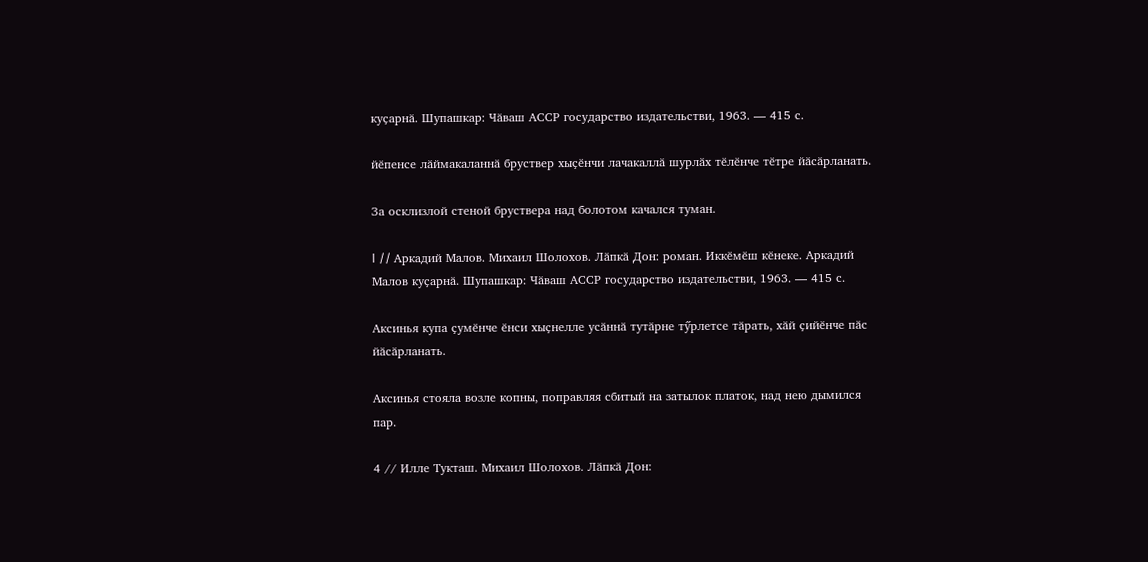куҫарнӑ. Шупашкар: Чӑваш АССР государство издательстви, 1963. — 415 с.

йӗпенсе лӑймакаланнӑ бруствер хыҫӗнчи лачакаллӑ шурлӑх тӗлӗнче тӗтре йӑсӑрланать.

За осклизлой стеной бруствера над болотом качался туман.

I // Аркадий Малов. Михаил Шолохов. Лӑпкӑ Дон: роман. Иккӗмӗш кӗнеке. Аркадий Малов куҫарнӑ. Шупашкар: Чӑваш АССР государство издательстви, 1963. — 415 с.

Аксинья купа ҫумӗнче ӗнси хыҫнелле усӑннӑ тутӑрне тӳрлетсе тӑрать, хӑй ҫийӗнче пӑс йӑсӑрланать.

Аксинья стояла возле копны, поправляя сбитый на затылок платок, над нею дымился пар.

4 // Илле Тукташ. Михаил Шолохов. Лӑпкӑ Дон: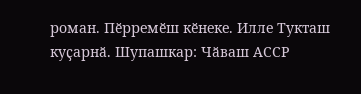роман. Пӗрремӗш кӗнеке. Илле Тукташ куҫарнӑ. Шупашкар: Чӑваш АССР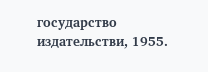государство издательстви, 1955.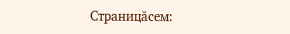Страницăсем: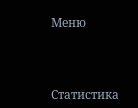Меню



Статистика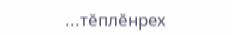...тĕплӗнрех